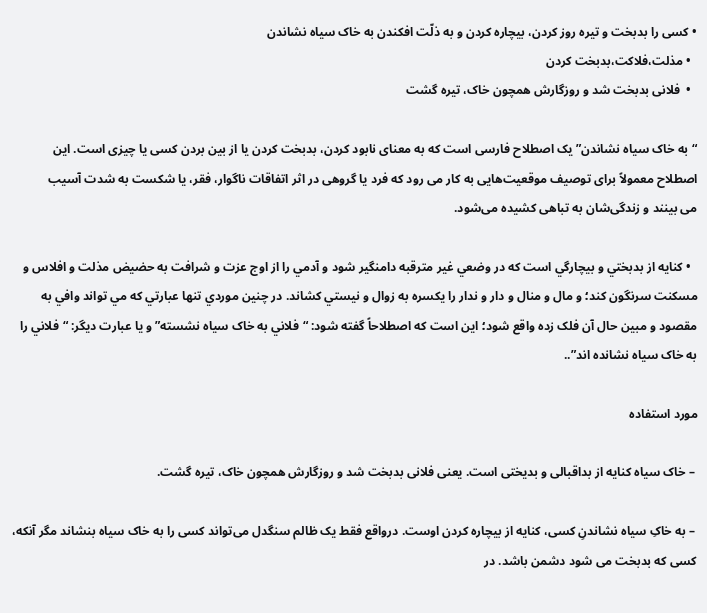• کسی را بدبخت و تیره روز کردن، بیچاره کردن و به ذلّت افکندن به خاک سیاه نشاندن
  • مذلت،فلاکت،بدبخت کردن
  •  فلانی بدبخت شد و روزگارش همچون خاک، تیره گشت

“به خاک سیاه نشاندن” یک اصطلاح فارسی است که به معنای نابود کردن، بدبخت کردن یا از بین بردن کسی یا چیزی است. این اصطلاح معمولاً برای توصیف موقعیت‌هایی به کار می ‌رود که فرد یا گروهی در اثر اتفاقات ناگوار، فقر، یا شکست به شدت آسیب می ‌بینند و زندگی‌شان به تباهی کشیده می‌شود.

  • کنايه از بدبختي و بيچارگي است که در وضعي غير مترقبه دامنگير شود و آدمي را از اوج عزت و شرافت به حضيض مذلت و افلاس و مسکنت سرنگون کند؛ و مال و منال و دار و ندار را يکسره به زوال و نيستي کشاند. در چنين موردي تنها عبارتي که مي تواند وافي به مقصود و مبين حال آن فلک زده واقع شود؛ اين است که اصطلاحاً گفته شود: “فلاني به خاک سياه نشسته” و يا عبارت ديگر: “فلاني را به خاک سياه نشانده اند”..

مورد استفاده

 – خاک سیاه کنایه از بداقبالی و بدیختی است. یعنی فلانی بدبخت شد و روزگارش همچون خاک، تیره گشت.

 – به خاکِ سیاه نشاندنِ کسی، کنایه از بیچاره کردن اوست. درواقع فقط یک ظالم سنگدل می‌تواند کسی را به خاک سیاه بنشاند مگر آنکه، کسی که بدبخت می ‌شود دشمن باشد. در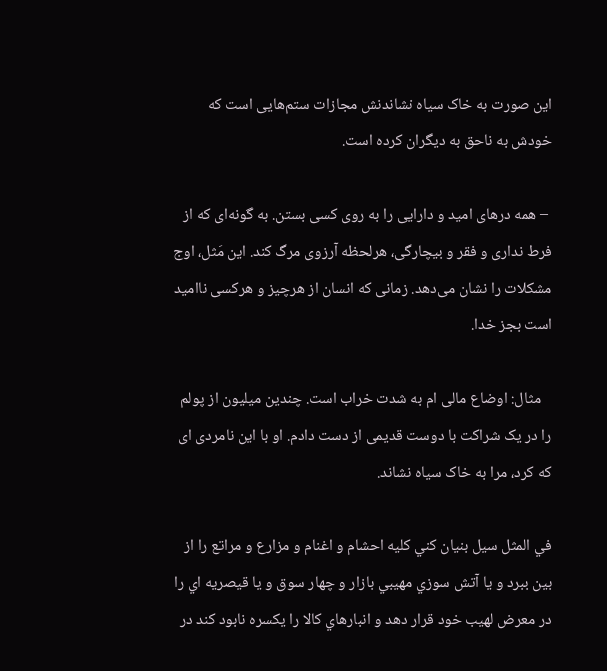این صورت به خاک سیاه نشاندنش مجازات ستم‌هایی است که خودش به ناحق به دیگران کرده است.

 – همه در‌های امید و دارایی را به روی کسی بستن. به گونه‌ای که از فرط نداری و فقر و بیچارگی، هرلحظه آرزوی مرگ کند. این مَثل، اوج مشکلات را نشان می‌دهد. زمانی که انسان از هرچیز و هرکسی ناامید است بجز خدا.

   مثال: اوضاع مالی ام به شدت خراب است. چندین میلیون از پولم را در یک شراکت با دوست قدیمی از دست دادم. او با این نامردی ‌ای که کرد، مرا به خاک سیاه نشاند.

في المثل سيل بنيان کني کليه احشام و اغنام و مزارع و مراتع را از بين ببرد و يا آتش سوزي مهيبي بازار و چهار سوق و يا قيصريه اي را در معرض لهيب خود قرار دهد و انبارهاي کالا را يکسره نابود کند در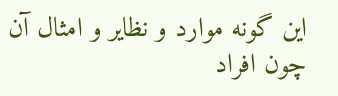اين گونه موارد و نظاير و امثال آن چون افراد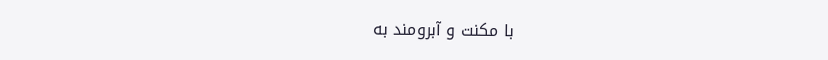با مکنت و آبرومند به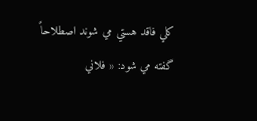کلي فاقد هستي مي شوند اصطلاحاً گفته مي شود: « فلاني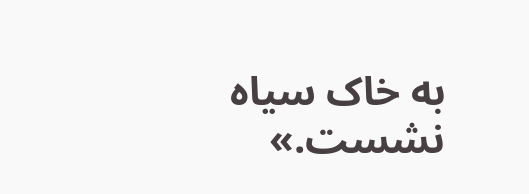به خاک سياه نشست.»